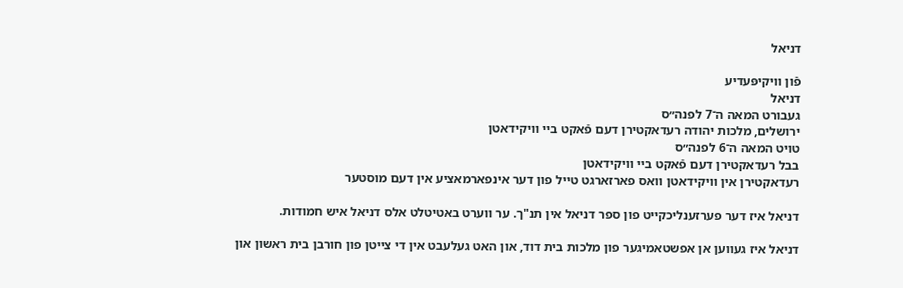דניאל

פֿון װיקיפּעדיע
דניאל
געבורט המאה ה־7 לפנה״ס
ירושלים, מלכות יהודה רעדאקטירן דעם פֿאקט ביי וויקידאטן
טויט המאה ה־6 לפנה״ס
בבל רעדאקטירן דעם פֿאקט ביי וויקידאטן
רעדאקטירן אין וויקידאטן וואס פארזארגט טייל פון דער אינפארמאציע אין דעם מוסטער

דניאל איז דער פערזענליכקייט פון ספר דניאל אין תנ"ך. ער ווערט באטיטלט אלס דניאל איש חמודות.

דניאל איז געווען אן אפשטאמיגער פון מלכות בית דוד, און האט געלעבט אין די צייטן פון חורבן בית ראשון און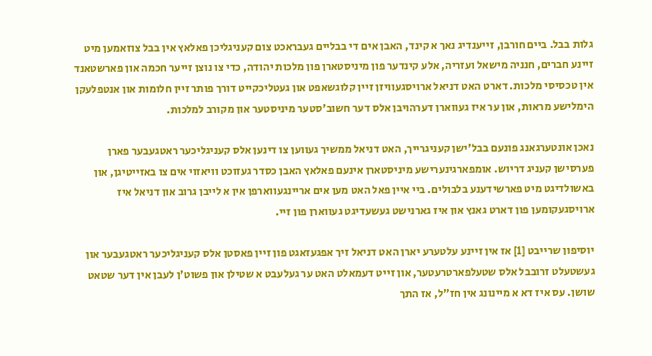גלות בבל. ביים חורבן, זייענדיג נאך א קינד, האבן אים די בבליים געבראכט צום קעניגליכן פאלאץ אין בבל צוזאמען מיט זיינע חברים, חנניה מישאל ועזריה, אלע קינדער פון מיניסטארן פון מלכות יהודה, כדי צו נוצן זייער חכמה און פארשטאנד אין טכסיסי מלכות. דארט האט דניאל ארויסגעוויזן זיין קלוגשאפט און געטליכקייט דורך פותר זיין חלומות און אנטפלעקן הימלישע מראות, און ער איז געווארן דערהויבן אלס דער חשוב'סטער מיניסטער און מקורב למלכות.

נאכן אונטערגאנג פונעם בבל'ישן קעניגרייך, האט דניאל ממשיך געווען צו דינען אלס קעניגליכער ראטגעבער פארן פערסישן קעניג דריוש. אומפארגינערישע מיניסטארן אינעם פאלאץ האבן כסדר געזוכט וויאזוי אים צו באזייטיגן, און באשולדיגט מיט פארשידענע בלבולים. ביי איין פאל האט מען אים אריינגעווארפן אין א לייבן גרוב און דניאל איז ארויסגעקומען פון דארט גאנץ און איז גארנישט געשעדיגט געווארן פון זיי.

יוסיפון שרייבט [1] אז אין זיינע עלטערע יארן האט דניאל זיך אפגעזאגט פון זיין פאסטן אלס קעניגליכער ראטגעבער און געשטעלט זרובבל אלס שטעלפארטרעטער, און זייט דעמאלט האט ער געלעבט א שטילן און פשוט'ן לעבן אין דער שטאט שושן. עס איז דא א מיינונג אין חז"ל, אז התך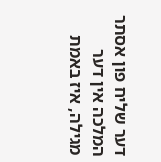דער שליח פון אסתר המלכה אין דער מגילה, איז באמת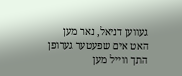געווען דניאל, נאר מען האט אים שפעטער גערופן התך ווייל מען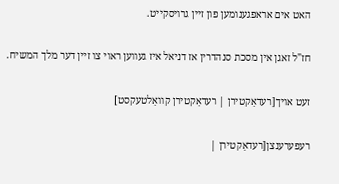האט אים אראפגענומען פון זיין גרויסקייט.

חז"ל זאגן אין מסכת סנהדרין אז דניאל איז געווען ראוי צו זיין דער מלך המשיח.

זעט אויך[רעדאַקטירן | רעדאַקטירן קוואַלטעקסט]

רעפערענצן[רעדאַקטירן |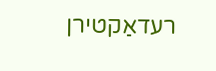רעדאַקטירן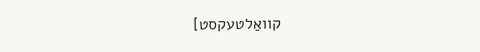קוואַלטעקסט]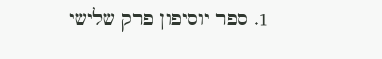1. ספר יוסיפון פרק שלישי